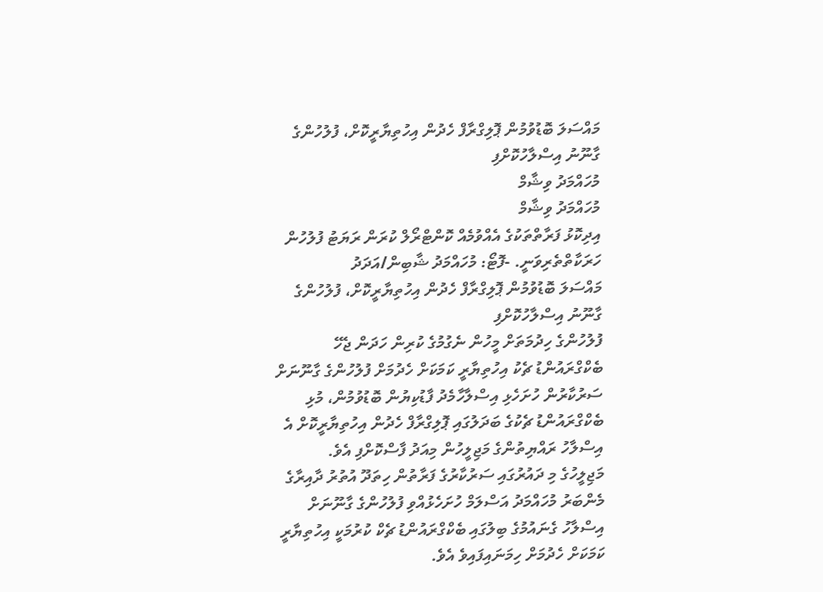މައްސަލަ ބޮޑުވުމުން ޕޮލިގްރާފް ހެދުން އިހުތިޔާރީކޮށް، ފުލުހުންގެ ގާނޫނު އިސްލާހުކޮށްފި
މުހައްމަދު ވިޝާމް
މުހައްމަދު ވިޝާމް
އިދިކޮޅު ފަރާތްތަކުގެ އެއްވުމެއް ކޮންޓްރޯލް ކުރަން ރަޔަޓު ފުލުހުން ހަރަކާތްތެރިވަނީ. -ފޮޓޯ: މުހައްމަދު ޝާބިން/އަދަދު
މައްސަލަ ބޮޑުވުމުން ޕޮލިގްރާފް ހެދުން އިހުތިޔާރީކޮށް، ފުލުހުންގެ ގާނޫނު އިސްލާހުކޮށްފި
ފުލުހުންގެ ހިދުމަތަށް މީހުން ނެގުމުގެ ކުރިން ހަދަން ޖެހޭ ބެކްގްރައުންޑު ޗެކު އިހުތިޔާރީ ކަމަކަށް ހެދުމަށް ފުލުހުންގެ ގާނޫނަށް ސަރުކާރުން ހުށަހެޅި އިސްލާހާމެދު ފާޑުކިޔުން ބޮޑުވުމުން، މުޅި ބެކްގްރައުންޑު ޗެކުގެ ބަދަލުގައި ޕޮލިގްރާފް ހެދުން އިހުތިޔާރީކޮށް އެ އިސްލާހު ރައްޔިތުންގެ މަޖިލީހުން މިއަދު ފާސްކޮށްފި އެވެ.
މަޖިލީހުގެ މި ދައުރުގައި ސަރުކާރުގެ ފަރާތުން ހިތަދޫ އުތުރު ދާއިރާގެ މެންބަރު މުހައްމަދު އަސްލަމް ހުށަހެޅުއްވި ފުލުހުންގެ ގާނޫނަށް އިސްލާހު ގެނައުމުގެ ބިލުގައި ބެކްގްރައުންޑު ޗެކް ކުރުމަކީ އިހުތިޔާރީ ކަމަކަށް ހެދުމަށް ހިމަނައިފައިވެ އެވެ.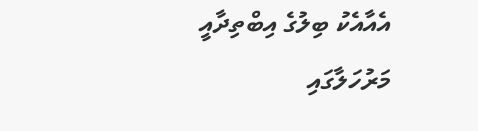އެއާއެކު ބިލުގެ އިބްތިދާއީ މަރުހަލާގައި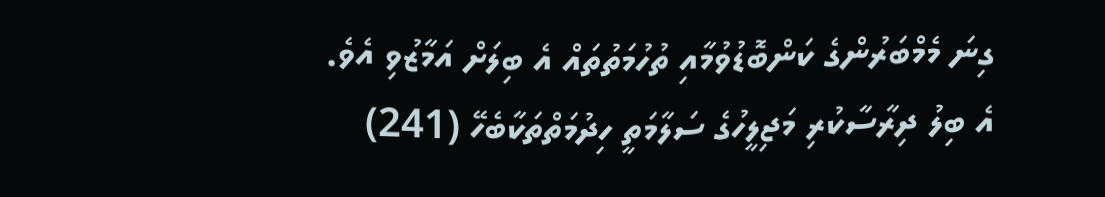ގިނަ މެމްބަރުންގެ ކަންބޮޑުވުމާއި ތުހުމަތުތައް އެ ބިލަށް އަމާޒުވި އެވެ.
އެ ބިލު ދިރާސާކުރި މަޖިލީހުގެ ސަލާމަތީ ހިދުމަތްތަކާބެހޭ (241)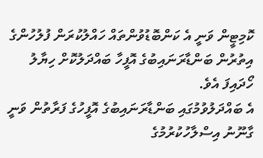ކޮމިޓީން ވަނީ އެ ކަންބޮޑުވުންތައް ހައްލުކުރަން ފުލުހުންގެ އިތުރުން ބަންޑާރަނައިބުގެ އޮފީހާ ބައްދަލުކޮށް ހިޔާލު ހޯދައިފަ އެވެ.
އެ ބައްދަލުވުމުގައި ބަންޑާރަނައިބުގެ އޮފީހުގެ ފަރާތުން ވަނީ ގާނޫނު އިސްލާހުކުރުމުގެ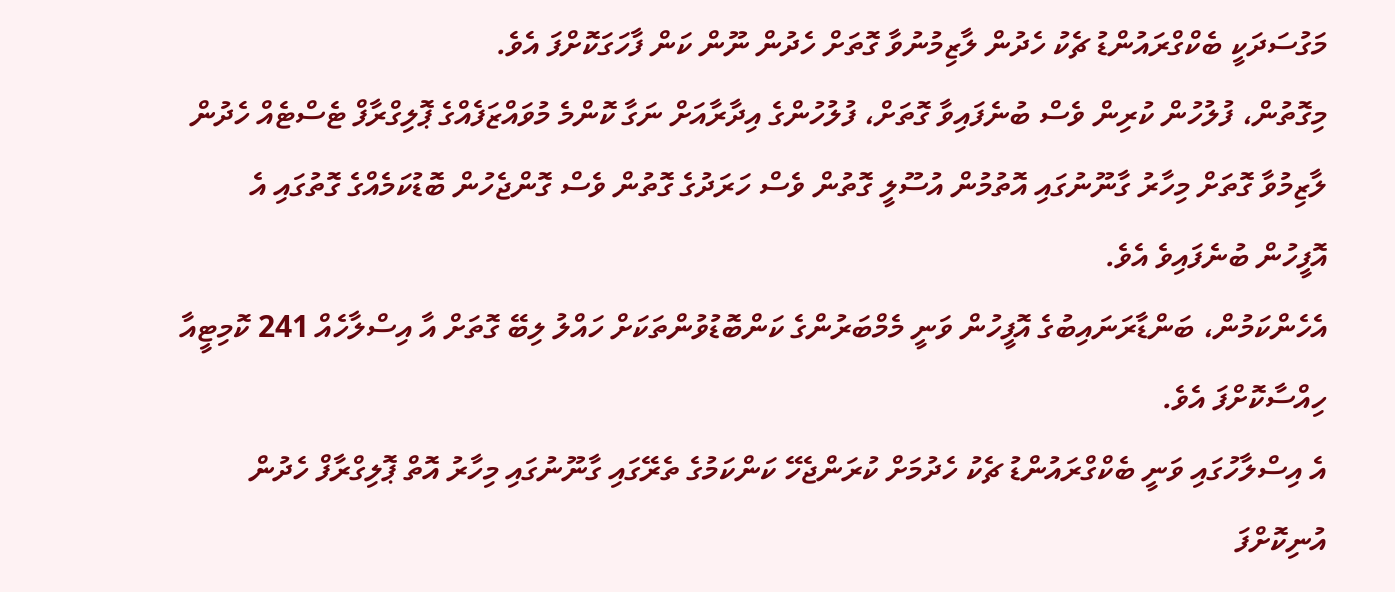މަގުސަދަކީ ބެކްގްރައުންޑު ޗެކު ހެދުން ލާޒިމުނުވާ ގޮތަށް ހެދުން ނޫން ކަން ފާހަގަކޮށްފަ އެވެ.
މިގޮތުން، ފުލުހުން ކުރިން ވެސް ބުނެފައިވާ ގޮތަށް، ފުލުހުންގެ އިދާރާއަށް ނަގާ ކޮންމެ މުވައްޒަފެއްގެ ޕޮލިގްރާފް ޓެސްޓެއް ހެދުން ލާޒިމުވާ ގޮތަށް މިހާރު ގާނޫނުގައި އޮތުމުން އުސޫލީ ގޮތުން ވެސް ހަރަދުގެ ގޮތުން ވެސް ގޮންޖެހުން ބޮޑުކަމެއްގެ ގޮތުގައި އެ އޮފީހުން ބުނެފައިވެ އެވެ.
އެހެންކަމުން، ބަންޑާރަނައިބުގެ އޮފީހުން ވަނީ މެމްބަރުންގެ ކަންބޮޑުވުންތަކަށް ހައްލު ލިބޭ ގޮތަށް އާ އިސްލާހެއް 241 ކޮމިޓީއާ ހިއްސާކޮށްފަ އެވެ.
އެ އިސްލާހުގައި ވަނީ ބެކްގްރައުންޑު ޗެކު ހެދުމަށް ކުރަންޖެހޭ ކަންކަމުގެ ތެރޭގައި ގާނޫނުގައި މިހާރު އޮތް ޕޮލިގްރާފް ހެދުން އުނިކޮށްފަ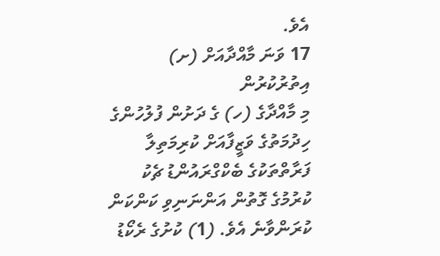އެވެ.
17 ވަނަ މާއްދާއަށް (ށ) އިތުރުކުރުން
މި މާއްދާގެ (ހ) ގެ ދަށުން ފުލުހުންގެ ހިދުމަތުގެ ވަޒީފާއަށް ކުރިމަތިލާ ފަރާތްތަކުގެ ބެކްގްރައުންޑު ޗެކު ކުރުމުގެ ގޮތުން އަންނަނިވި ކަންކަން ކުރަންވާނެ އެވެ. (1) ކުށުގެ ރެކޯޑު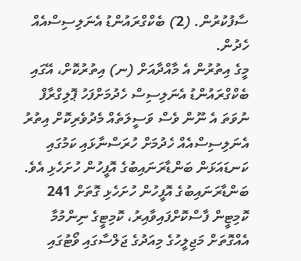ސާފުކުރުން. (2) ބެކްގްރައުންޑު އެނަލިސިސްއެއް ހެދުން.
މީގެ އިތުރުން އެ މާއްދާއަށް (ނ) އިތުރުކޮށް، އޭގައި ބެކްގްރައުންޑު އެނަލިސިސް ހެދުމަށްފަހު ޕޮލިގްރާފް ނުވަތަ އެ ނޫން ވެސް ވަސީލަތެއް މެދުވެރިކޮށް އިތުރު އެނަލިސިސްއެއް ހެދުމަށް ހުރަސްނާޅައި ކަމުގައި ކަނޑައަޅަން ބަންޑާރަނައިބުގެ އޮފީހުން ހުށަހެޅި އެވެ.
ބަންޑާރަނައިބުގެ އޮފީހުން ހުށަހެޅި ގޮތަށް 241 ކޮމިޓީން ފާސްކޮށްފައިވާއިރު، ކޮމިޓީގެ ނިންމުމާ އެއްގޮތަށް މަޖިލީހުގެ މިއަދުގެ ޖަލްސާގައި ވޯޓުގައި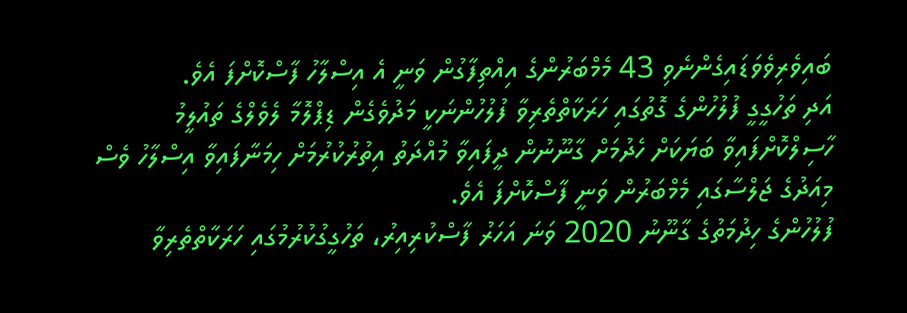ބައިވެރިވެވަޑައިގެންނެވި 43 މެމްބަރުންގެ އިއްތިފާގުން ވަނީ އެ އިސްލާހު ފާސްކޮށްފަ އެވެ.
އަދި ތަހުގީގީ ފުލުހުންގެ ގޮތުގައި ހަރަކާތްތެރިވާ ފުލުހުންނަކީ މަދުވެގެން ޑިޕްލޮމާ ލެވެލްގެ ތައުލީމު ހާސިލްކޮށްފައިވާ ބަޔަކަށް ހެދުމަށް ގާނޫނުން ދީފައިވާ މުއްދަތު އިތުރުކުރުމަށް ހިމަނާފައިވާ އިސްލާހު ވެސް މިއަދުގެ ޖަލްސާގައި މެމްބަރުން ވަނީ ފާސްކޮށްފަ އެވެ.
ފުލުހުންގެ ހިދުމަތުގެ ގާނޫނު 2020 ވަނަ އަހަރު ފާސްކުރިއިރު، ތަހުގީގުކުރުމުގައި ހަރަކާތްތެރިވާ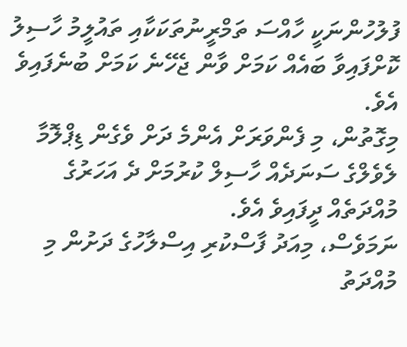ފުލުހުންނަކީ ހާއްސަ ތަމްރީނުތަކަކާއި ތައުލީމު ހާސިލު ކޮށްފައިވާ ބައެއް ކަމަށް ވާން ޖެހޭނެ ކަމަށް ބުނެފައިވެ އެވެ.
މިގޮތުން، މި ފެންވަރަށް އެންމެ ދަށް ވެގެން ޑިޕްލޮމާ ލެވެލްގެ ސަނަދެއް ހާސިލް ކުރުމަށް ދެ އަހަރުގެ މުއްދަތެއް ދީފައިވެ އެވެ.
ނަމަވެސް، މިއަދު ފާސްކުރި އިސްލާހުގެ ދަށުން މި މުއްދަތު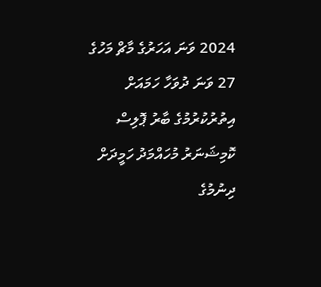2024 ވަނަ އަހަރުގެ މާޗް މަހުގެ 27 ވަނަ ދުވަހާ ހަމައަށް އިތުރުކުރުމުގެ ބާރު ޕޮލިސް ކޮމިޝަނަރު މުހައްމަދު ހަމީދަށް ދިނުމުގެ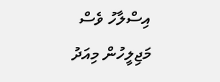އިސްލާހު ވެސް މަޖިލީހުން މިއަދު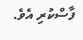ފާސްކުރި އެވެ.